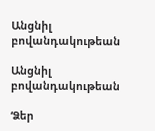Անցնիլ բովանդակութեան

Անցնիլ բովանդակութեան

‘Ձեր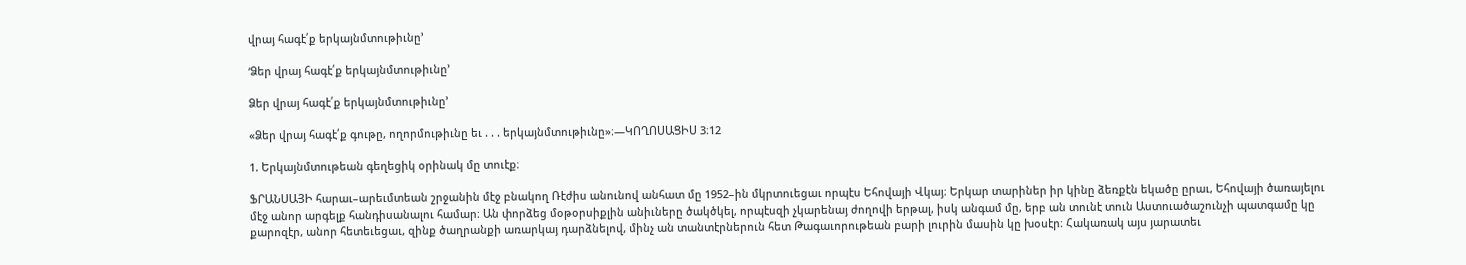վրայ հագէ՛ք երկայնմտութիւնը’

‘Ձեր վրայ հագէ՛ք երկայնմտութիւնը’

Ձեր վրայ հագէ՛ք երկայնմտութիւնը’

«Ձեր վրայ հագէ՛ք գութը, ողորմութիւնը եւ . . . երկայնմտութիւնը»։—ԿՈՂՈՍԱՑԻՍ 3։12

1. Երկայնմտութեան գեղեցիկ օրինակ մը տուէք։

ՖՐԱՆՍԱՅԻ հարաւ–արեւմտեան շրջանին մէջ բնակող Ռէժիս անունով անհատ մը 1952–ին մկրտուեցաւ որպէս Եհովայի Վկայ։ Երկար տարիներ իր կինը ձեռքէն եկածը ըրաւ, Եհովայի ծառայելու մէջ անոր արգելք հանդիսանալու համար։ Ան փորձեց մօթօրսիքլին անիւները ծակծկել, որպէսզի չկարենայ ժողովի երթալ, իսկ անգամ մը, երբ ան տունէ տուն Աստուածաշունչի պատգամը կը քարոզէր, անոր հետեւեցաւ, զինք ծաղրանքի առարկայ դարձնելով, մինչ ան տանտէրներուն հետ Թագաւորութեան բարի լուրին մասին կը խօսէր։ Հակառակ այս յարատեւ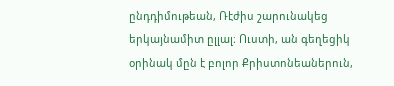ընդդիմութեան, Ռէժիս շարունակեց երկայնամիտ ըլլալ։ Ուստի, ան գեղեցիկ օրինակ մըն է բոլոր Քրիստոնեաներուն,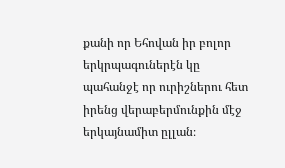քանի որ Եհովան իր բոլոր երկրպագուներէն կը պահանջէ որ ուրիշներու հետ իրենց վերաբերմունքին մէջ երկայնամիտ ըլլան։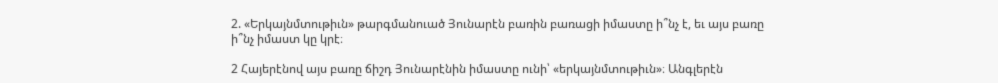2. «Երկայնմտութիւն» թարգմանուած Յունարէն բառին բառացի իմաստը ի՞նչ է, եւ այս բառը ի՞նչ իմաստ կը կրէ։

2 Հայերէնով այս բառը ճիշդ Յունարէնին իմաստը ունի՝ «երկայնմտութիւն»։ Անգլերէն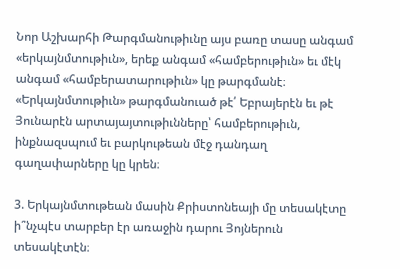Նոր Աշխարհի Թարգմանութիւնը այս բառը տասը անգամ «երկայնմտութիւն», երեք անգամ «համբերութիւն» եւ մէկ անգամ «համբերատարութիւն» կը թարգմանէ։ «Երկայնմտութիւն» թարգմանուած թէ՛ Եբրայերէն եւ թէ Յունարէն արտայայտութիւնները՝ համբերութիւն, ինքնազսպում եւ բարկութեան մէջ դանդաղ գաղափարները կը կրեն։

3. Երկայնմտութեան մասին Քրիստոնեայի մը տեսակէտը ի՞նչպէս տարբեր էր առաջին դարու Յոյներուն տեսակէտէն։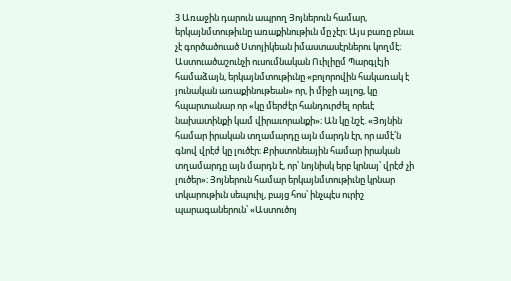3 Առաջին դարուն ապրող Յոյներուն համար, երկայնմտութիւնը առաքինութիւն մը չէր։ Այս բառը բնաւ չէ գործածուած Ստոյիկեան իմաստասէրներու կողմէ։ Աստուածաշունչի ուսումնական Ուիլիըմ Պարգլէյի համաձայն, երկայնմտութիւնը «բոլորովին հակառակ է յունական առաքինութեան» որ, ի միջի այլոց, կը հպարտանար որ «կը մերժէր հանդուրժել որեւէ նախատինքի կամ վիրաւորանքի»։ Ան կը նշէ. «Յոյնին համար իրական տղամարդը այն մարդն էր, որ ամէ՛ն գնով վրէժ կը լուծէր։ Քրիստոնեային համար իրական տղամարդը այն մարդն է, որ՝ նոյնիսկ երբ կրնայ՝ վրէժ չի լուծեր»։ Յոյներուն համար երկայնմտութիւնը կրնար տկարութիւն սեպուիլ, բայց հոս՝ ինչպէս ուրիշ պարագաներուն՝ «Աստուծոյ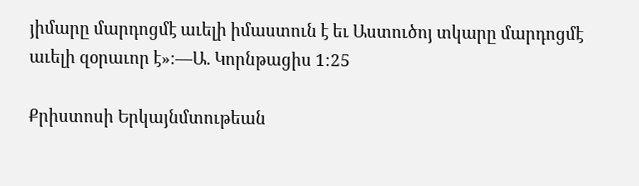յիմարը մարդոցմէ աւելի իմաստուն է եւ Աստուծոյ տկարը մարդոցմէ աւելի զօրաւոր է»։—Ա. Կորնթացիս 1։25

Քրիստոսի Երկայնմտութեան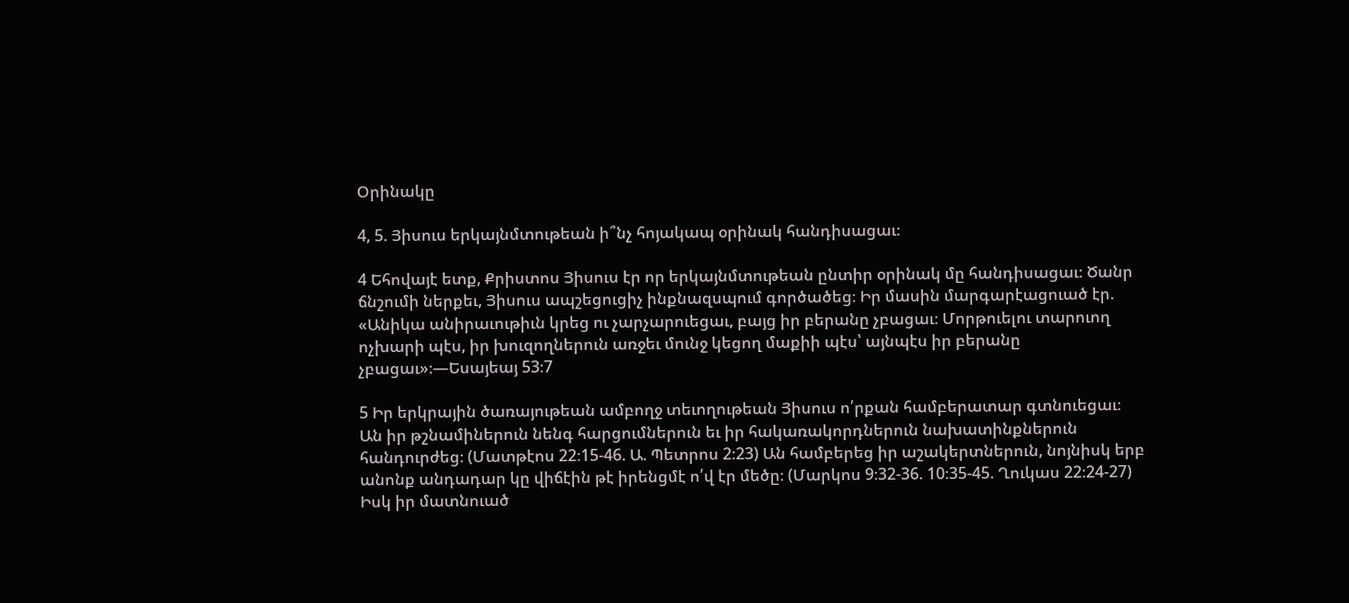Օրինակը

4, 5. Յիսուս երկայնմտութեան ի՞նչ հոյակապ օրինակ հանդիսացաւ։

4 Եհովայէ ետք, Քրիստոս Յիսուս էր որ երկայնմտութեան ընտիր օրինակ մը հանդիսացաւ։ Ծանր ճնշումի ներքեւ, Յիսուս ապշեցուցիչ ինքնազսպում գործածեց։ Իր մասին մարգարէացուած էր. «Անիկա անիրաւութիւն կրեց ու չարչարուեցաւ, բայց իր բերանը չբացաւ։ Մորթուելու տարուող ոչխարի պէս, իր խուզողներուն առջեւ մունջ կեցող մաքիի պէս՝ այնպէս իր բերանը չբացաւ»։—Եսայեայ 53։7

5 Իր երկրային ծառայութեան ամբողջ տեւողութեան Յիսուս ո՛րքան համբերատար գտնուեցաւ։ Ան իր թշնամիներուն նենգ հարցումներուն եւ իր հակառակորդներուն նախատինքներուն հանդուրժեց։ (Մատթէոս 22։15-46. Ա. Պետրոս 2։23) Ան համբերեց իր աշակերտներուն, նոյնիսկ երբ անոնք անդադար կը վիճէին թէ իրենցմէ ո՛վ էր մեծը։ (Մարկոս 9։32-36. 10։35-45. Ղուկաս 22։24-27) Իսկ իր մատնուած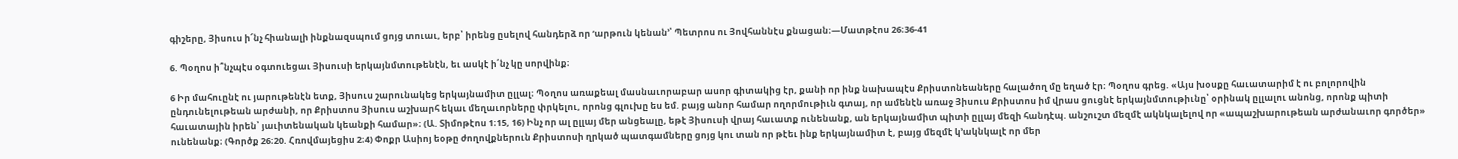գիշերը, Յիսուս ի՜նչ հիանալի ինքնազսպում ցոյց տուաւ, երբ՝ իրենց ըսելով հանդերձ որ ‘արթուն կենան’՝ Պետրոս ու Յովհաննէս քնացան։—Մատթէոս 26։36-41

6. Պօղոս ի՞նչպէս օգտուեցաւ Յիսուսի երկայնմտութենէն, եւ ասկէ ի՛նչ կը սորվինք։

6 Իր մահուընէ ու յարութենէն ետք, Յիսուս շարունակեց երկայնամիտ ըլլալ։ Պօղոս առաքեալ մասնաւորաբար ասոր գիտակից էր, քանի որ ինք նախապէս Քրիստոնեաները հալածող մը եղած էր։ Պօղոս գրեց. «Այս խօսքը հաւատարիմ է ու բոլորովին ընդունելութեան արժանի, որ Քրիստոս Յիսուս աշխարհ եկաւ մեղաւորները փրկելու, որոնց գլուխը ես եմ. բայց անոր համար ողորմութիւն գտայ, որ ամենէն առաջ Յիսուս Քրիստոս իմ վրաս ցուցնէ երկայնմտութիւնը՝ օրինակ ըլլալու անոնց, որոնք պիտի հաւատային իրեն՝ յաւիտենական կեանքի համար»։ (Ա. Տիմոթէոս 1։15, 16) Ինչ որ ալ ըլլայ մեր անցեալը, եթէ Յիսուսի վրայ հաւատք ունենանք, ան երկայնամիտ պիտի ըլլայ մեզի հանդէպ. անշուշտ մեզմէ ակնկալելով որ «ապաշխարութեան արժանաւոր գործեր» ունենանք։ (Գործք 26։20. Հռովմայեցիս 2։4) Փոքր Ասիոյ եօթը ժողովքներուն Քրիստոսի ղրկած պատգամները ցոյց կու տան որ թէեւ ինք երկայնամիտ է, բայց մեզմէ կ’ակնկալէ որ մեր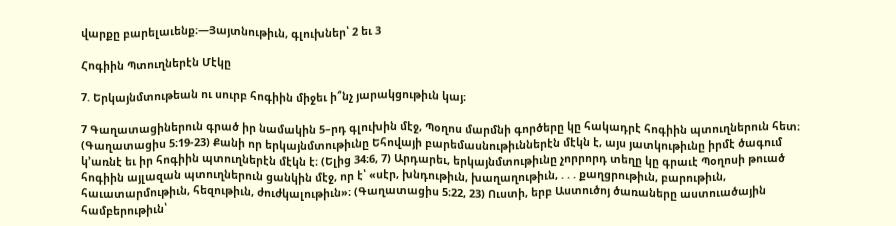վարքը բարելաւենք։—Յայտնութիւն, գլուխներ՝ 2 եւ 3

Հոգիին Պտուղներէն Մէկը

7. Երկայնմտութեան ու սուրբ հոգիին միջեւ ի՞նչ յարակցութիւն կայ։

7 Գաղատացիներուն գրած իր նամակին 5–րդ գլուխին մէջ, Պօղոս մարմնի գործերը կը հակադրէ հոգիին պտուղներուն հետ։ (Գաղատացիս 5։19-23) Քանի որ երկայնմտութիւնը Եհովայի բարեմասնութիւններէն մէկն է, այս յատկութիւնը իրմէ ծագում կ’առնէ եւ իր հոգիին պտուղներէն մէկն է։ (Ելից 34։6, 7) Արդարեւ, երկայնմտութիւնը չորրորդ տեղը կը գրաւէ Պօղոսի թուած հոգիին այլազան պտուղներուն ցանկին մէջ, որ է՝ «սէր, խնդութիւն, խաղաղութիւն, . . . քաղցրութիւն, բարութիւն, հաւատարմութիւն, հեզութիւն, ժուժկալութիւն»։ (Գաղատացիս 5։22, 23) Ուստի, երբ Աստուծոյ ծառաները աստուածային համբերութիւն՝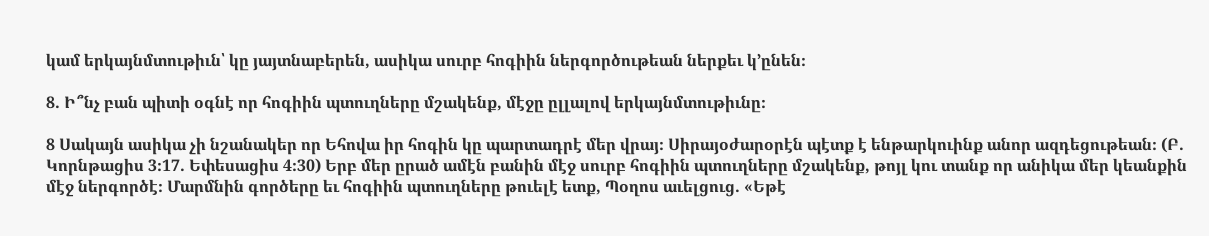կամ երկայնմտութիւն՝ կը յայտնաբերեն, ասիկա սուրբ հոգիին ներգործութեան ներքեւ կ’ընեն։

8. Ի՞նչ բան պիտի օգնէ որ հոգիին պտուղները մշակենք, մէջը ըլլալով երկայնմտութիւնը։

8 Սակայն ասիկա չի նշանակեր որ Եհովա իր հոգին կը պարտադրէ մեր վրայ։ Սիրայօժարօրէն պէտք է ենթարկուինք անոր ազդեցութեան։ (Բ. Կորնթացիս 3։17. Եփեսացիս 4։30) Երբ մեր ըրած ամէն բանին մէջ սուրբ հոգիին պտուղները մշակենք, թոյլ կու տանք որ անիկա մեր կեանքին մէջ ներգործէ։ Մարմնին գործերը եւ հոգիին պտուղները թուելէ ետք, Պօղոս աւելցուց. «Եթէ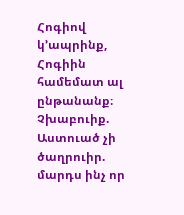Հոգիով կ’ապրինք, Հոգիին համեմատ ալ ընթանանք։ Չխաբուիք. Աստուած չի ծաղրուիր. մարդս ինչ որ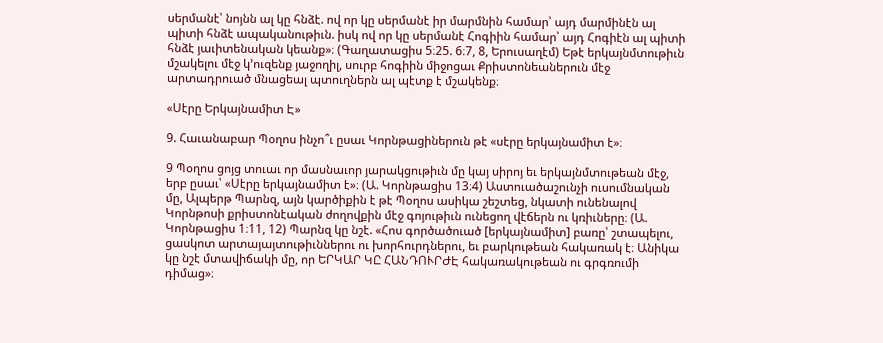սերմանէ՝ նոյնն ալ կը հնձէ. ով որ կը սերմանէ իր մարմնին համար՝ այդ մարմինէն ալ պիտի հնձէ ապականութիւն. իսկ ով որ կը սերմանէ Հոգիին համար՝ այդ Հոգիէն ալ պիտի հնձէ յաւիտենական կեանք»։ (Գաղատացիս 5։25. 6։7, 8, Երուսաղէմ) Եթէ երկայնմտութիւն մշակելու մէջ կ’ուզենք յաջողիլ, սուրբ հոգիին միջոցաւ Քրիստոնեաներուն մէջ արտադրուած մնացեալ պտուղներն ալ պէտք է մշակենք։

«Սէրը Երկայնամիտ Է»

9. Հաւանաբար Պօղոս ինչո՞ւ ըսաւ Կորնթացիներուն թէ «սէրը երկայնամիտ է»։

9 Պօղոս ցոյց տուաւ որ մասնաւոր յարակցութիւն մը կայ սիրոյ եւ երկայնմտութեան մէջ, երբ ըսաւ՝ «Սէրը երկայնամիտ է»։ (Ա. Կորնթացիս 13։4) Աստուածաշունչի ուսումնական մը, Ալպերթ Պարնզ, այն կարծիքին է թէ Պօղոս ասիկա շեշտեց, նկատի ունենալով Կորնթոսի քրիստոնէական ժողովքին մէջ գոյութիւն ունեցող վէճերն ու կռիւները։ (Ա. Կորնթացիս 1։11, 12) Պարնզ կը նշէ. «Հոս գործածուած [երկայնամիտ] բառը՝ շտապելու, ցասկոտ արտայայտութիւններու ու խորհուրդներու, եւ բարկութեան հակառակ է։ Անիկա կը նշէ մտավիճակի մը, որ ԵՐԿԱՐ ԿԸ ՀԱՆԴՈՒՐԺԷ հակառակութեան ու գրգռումի դիմաց»։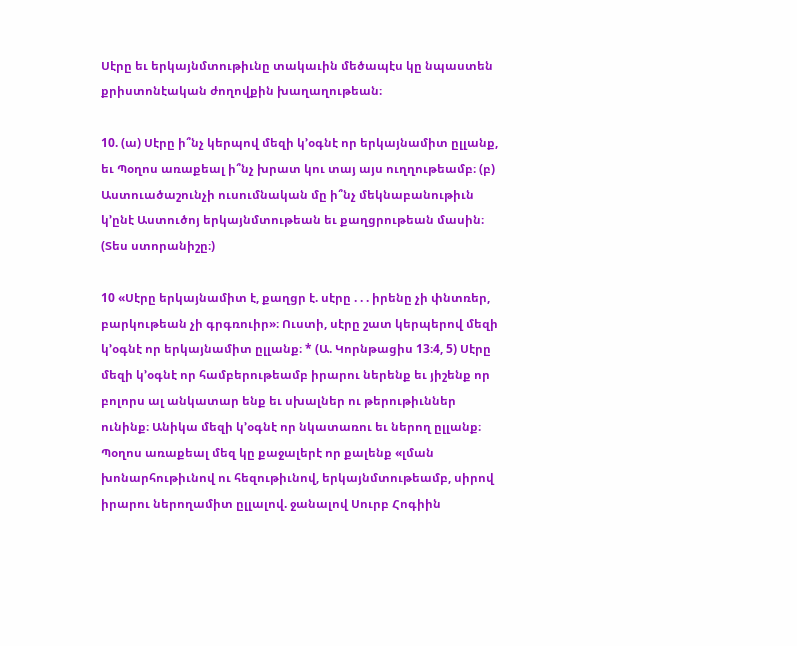Սէրը եւ երկայնմտութիւնը տակաւին մեծապէս կը նպաստեն քրիստոնէական ժողովքին խաղաղութեան։

10. (ա) Սէրը ի՞նչ կերպով մեզի կ’օգնէ որ երկայնամիտ ըլլանք, եւ Պօղոս առաքեալ ի՞նչ խրատ կու տայ այս ուղղութեամբ։ (բ) Աստուածաշունչի ուսումնական մը ի՞նչ մեկնաբանութիւն կ’ընէ Աստուծոյ երկայնմտութեան եւ քաղցրութեան մասին։ (Տես ստորանիշը։)

10 «Սէրը երկայնամիտ է, քաղցր է. սէրը . . . իրենը չի փնտռեր, բարկութեան չի գրգռուիր»։ Ուստի, սէրը շատ կերպերով մեզի կ’օգնէ որ երկայնամիտ ըլլանք։ * (Ա. Կորնթացիս 13։4, 5) Սէրը մեզի կ’օգնէ որ համբերութեամբ իրարու ներենք եւ յիշենք որ բոլորս ալ անկատար ենք եւ սխալներ ու թերութիւններ ունինք։ Անիկա մեզի կ’օգնէ որ նկատառու եւ ներող ըլլանք։ Պօղոս առաքեալ մեզ կը քաջալերէ որ քալենք «լման խոնարհութիւնով ու հեզութիւնով, երկայնմտութեամբ, սիրով իրարու ներողամիտ ըլլալով. ջանալով Սուրբ Հոգիին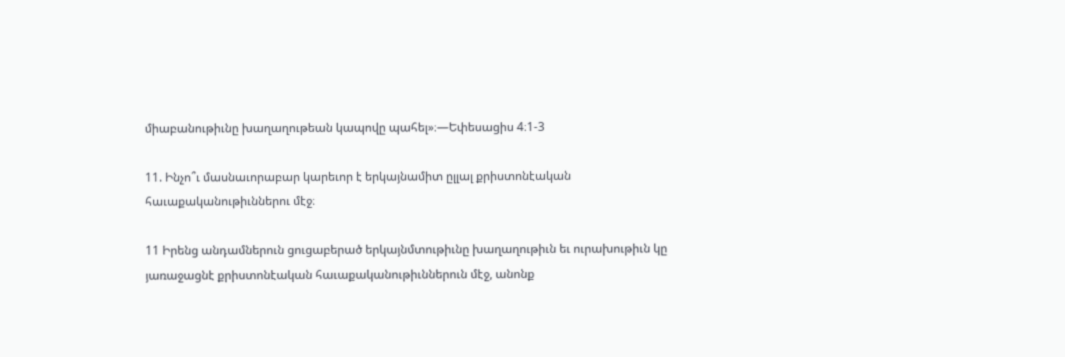միաբանութիւնը խաղաղութեան կապովը պահել»։—Եփեսացիս 4։1-3

11. Ինչո՞ւ մասնաւորաբար կարեւոր է երկայնամիտ ըլլալ քրիստոնէական հաւաքականութիւններու մէջ։

11 Իրենց անդամներուն ցուցաբերած երկայնմտութիւնը խաղաղութիւն եւ ուրախութիւն կը յառաջացնէ քրիստոնէական հաւաքականութիւններուն մէջ, անոնք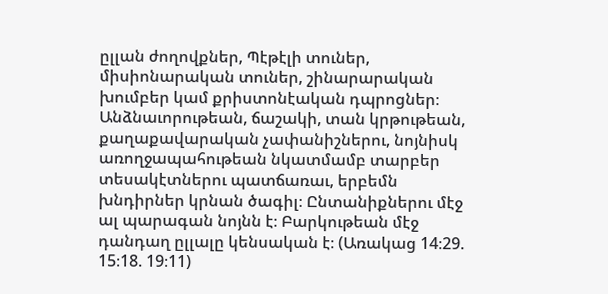ըլլան ժողովքներ, Պէթէլի տուներ, միսիոնարական տուներ, շինարարական խումբեր կամ քրիստոնէական դպրոցներ։ Անձնաւորութեան, ճաշակի, տան կրթութեան, քաղաքավարական չափանիշներու, նոյնիսկ առողջապահութեան նկատմամբ տարբեր տեսակէտներու պատճառաւ, երբեմն խնդիրներ կրնան ծագիլ։ Ընտանիքներու մէջ ալ պարագան նոյնն է։ Բարկութեան մէջ դանդաղ ըլլալը կենսական է։ (Առակաց 14։29. 15։18. 19։11)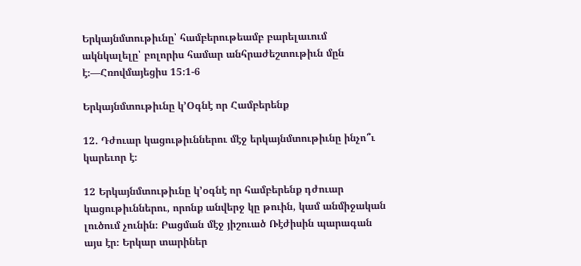Երկայնմտութիւնը՝ համբերութեամբ բարելաւում ակնկալելը՝ բոլորիս համար անհրաժեշտութիւն մըն է։—Հռովմայեցիս 15։1-6

Երկայնմտութիւնը կ’Օգնէ որ Համբերենք

12. Դժուար կացութիւններու մէջ երկայնմտութիւնը ինչո՞ւ կարեւոր է։

12 Երկայնմտութիւնը կ’օգնէ որ համբերենք դժուար կացութիւններու, որոնք անվերջ կը թուին, կամ անմիջական լուծում չունին։ Բացման մէջ յիշուած Ռէժիսին պարագան այս էր։ Երկար տարիներ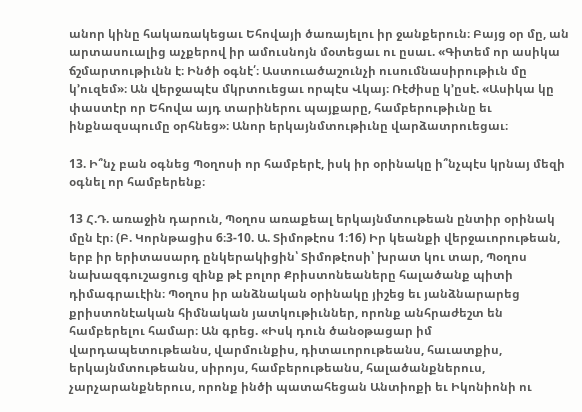անոր կինը հակառակեցաւ Եհովայի ծառայելու իր ջանքերուն։ Բայց օր մը, ան արտասուալից աչքերով իր ամուսնոյն մօտեցաւ ու ըսաւ. «Գիտեմ որ ասիկա ճշմարտութիւնն է։ Ինծի օգնէ՛։ Աստուածաշունչի ուսումնասիրութիւն մը կ’ուզեմ»։ Ան վերջապէս մկրտուեցաւ որպէս Վկայ։ Ռէժիսը կ’ըսէ. «Ասիկա կը փաստէր որ Եհովա այդ տարիներու պայքարը, համբերութիւնը եւ ինքնազսպումը օրհնեց»։ Անոր երկայնմտութիւնը վարձատրուեցաւ։

13. Ի՞նչ բան օգնեց Պօղոսի որ համբերէ, իսկ իր օրինակը ի՞նչպէս կրնայ մեզի օգնել որ համբերենք։

13 Հ.Դ. առաջին դարուն, Պօղոս առաքեալ երկայնմտութեան ընտիր օրինակ մըն էր։ (Բ. Կորնթացիս 6։3-10. Ա. Տիմոթէոս 1։16) Իր կեանքի վերջաւորութեան, երբ իր երիտասարդ ընկերակիցին՝ Տիմոթէոսի՝ խրատ կու տար, Պօղոս նախազգուշացուց զինք թէ բոլոր Քրիստոնեաները հալածանք պիտի դիմագրաւէին։ Պօղոս իր անձնական օրինակը յիշեց եւ յանձնարարեց քրիստոնէական հիմնական յատկութիւններ, որոնք անհրաժեշտ են համբերելու համար։ Ան գրեց. «Իսկ դուն ծանօթացար իմ վարդապետութեանս, վարմունքիս, դիտաւորութեանս, հաւատքիս, երկայնմտութեանս, սիրոյս, համբերութեանս, հալածանքներուս, չարչարանքներուս, որոնք ինծի պատահեցան Անտիոքի եւ Իկոնիոնի ու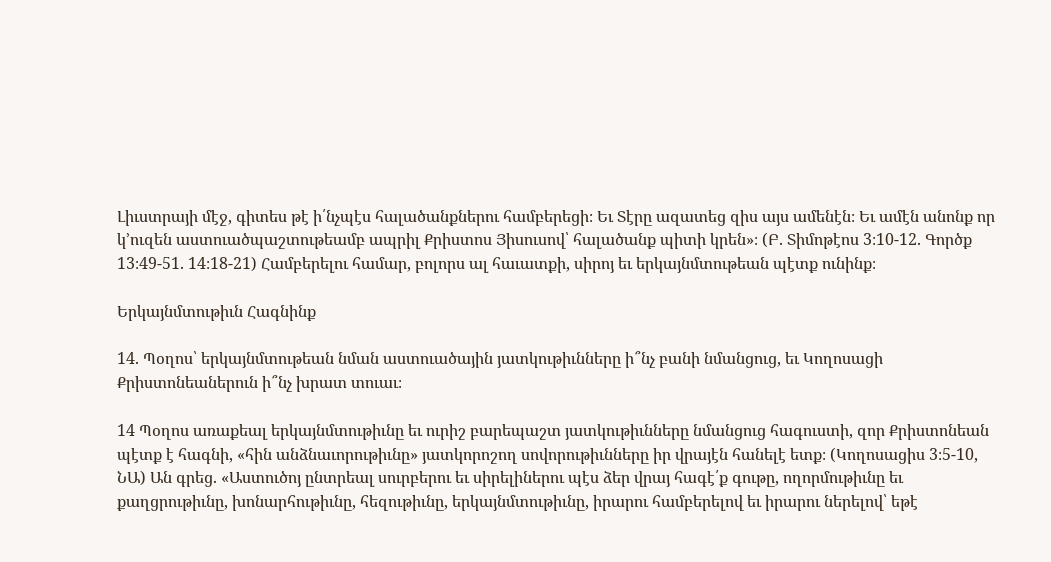Լիւստրայի մէջ, գիտես թէ ի՛նչպէս հալածանքներու համբերեցի։ Եւ Տէրը ազատեց զիս այս ամենէն։ Եւ ամէն անոնք որ կ’ուզեն աստուածպաշտութեամբ ապրիլ Քրիստոս Յիսուսով՝ հալածանք պիտի կրեն»։ (Բ. Տիմոթէոս 3։10-12. Գործք 13։49-51. 14։18-21) Համբերելու համար, բոլորս ալ հաւատքի, սիրոյ եւ երկայնմտութեան պէտք ունինք։

Երկայնմտութիւն Հագնինք

14. Պօղոս՝ երկայնմտութեան նման աստուածային յատկութիւնները ի՞նչ բանի նմանցուց, եւ Կողոսացի Քրիստոնեաներուն ի՞նչ խրատ տուաւ։

14 Պօղոս առաքեալ երկայնմտութիւնը եւ ուրիշ բարեպաշտ յատկութիւնները նմանցուց հագուստի, զոր Քրիստոնեան պէտք է հագնի, «հին անձնաւորութիւնը» յատկորոշող սովորութիւնները իր վրայէն հանելէ ետք։ (Կողոսացիս 3։5-10, ՆԱ) Ան գրեց. «Աստուծոյ ընտրեալ սուրբերու եւ սիրելիներու պէս ձեր վրայ հագէ՛ք գութը, ողորմութիւնը եւ քաղցրութիւնը, խոնարհութիւնը, հեզութիւնը, երկայնմտութիւնը, իրարու համբերելով եւ իրարու ներելով՝ եթէ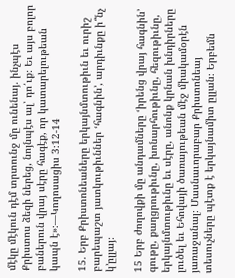մէկը մէկուն դէմ տրտունջ մը ունենայ. ինչպէս Քրիստոս ձեզի ներեց, նոյնպէս ալ՝ դո՛ւք։ Եւ այս բոլոր բաներուն վրայ սէրը հագէք, որ կատարելութեան կապն է»։—Կողոսացիս 3։12-14

15. Երբ Քրիստոնեաները երկայնմտութիւն եւ ուրիշ բարեպաշտ յատկութիւններ ‘հագնին’, արդիւնքը ի՞նչ կ’ըլլայ։

15 Երբ ժողովքի մը անդամները ‘իրենց վրայ հագնին’ գութը, քաղցրութիւնը, խոնարհութիւնը, հեզութիւնը, երկայնմտութիւնը եւ սէրը, անոնք կրնան խնդիրները լուծել եւ Եհովայի ծառայութեան մէջ միակամօրէն յառաջանալ։ Մասնաւորաբար Քրիստոնեայ տեսուչները պէտք է երկայնամիտ ըլլան։ Երբեմն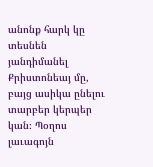անոնք հարկ կը տեսնեն յանդիմանել Քրիստոնեայ մը, բայց ասիկա ընելու տարբեր կերպեր կան։ Պօղոս լաւագոյն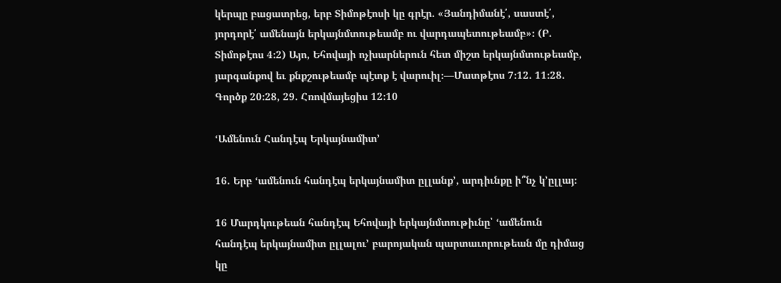կերպը բացատրեց, երբ Տիմոթէոսի կը գրէր. «Յանդիմանէ՛, սաստէ՛, յորդորէ՛ ամենայն երկայնմտութեամբ ու վարդապետութեամբ»։ (Բ. Տիմոթէոս 4։2) Այո, Եհովայի ոչխարներուն հետ միշտ երկայնմտութեամբ, յարգանքով եւ քնքշութեամբ պէտք է վարուիլ։—Մատթէոս 7։12. 11։28. Գործք 20։28, 29. Հռովմայեցիս 12։10

‘Ամենուն Հանդէպ Երկայնամիտ’

16. Երբ ‘ամենուն հանդէպ երկայնամիտ ըլլանք’, արդիւնքը ի՞նչ կ’ըլլայ։

16 Մարդկութեան հանդէպ Եհովայի երկայնմտութիւնը՝ ‘ամենուն հանդէպ երկայնամիտ ըլլալու’ բարոյական պարտաւորութեան մը դիմաց կը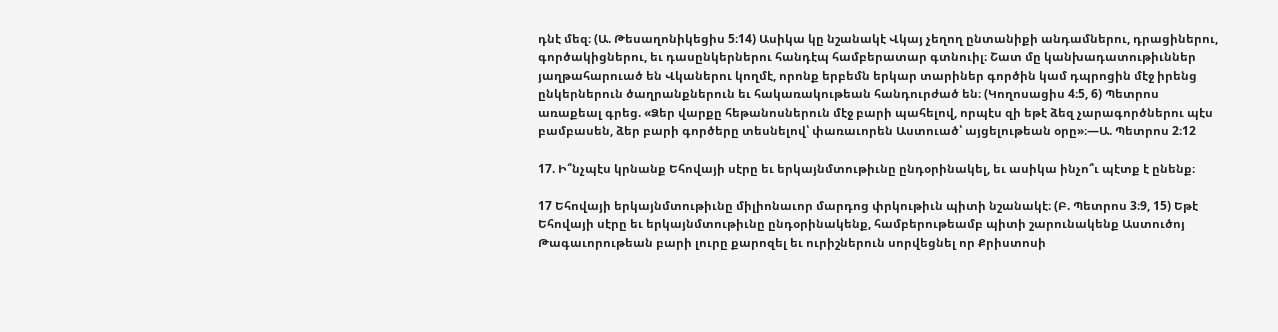դնէ մեզ։ (Ա. Թեսաղոնիկեցիս 5։14) Ասիկա կը նշանակէ Վկայ չեղող ընտանիքի անդամներու, դրացիներու, գործակիցներու, եւ դասընկերներու հանդէպ համբերատար գտնուիլ։ Շատ մը կանխադատութիւններ յաղթահարուած են Վկաներու կողմէ, որոնք երբեմն երկար տարիներ գործին կամ դպրոցին մէջ իրենց ընկերներուն ծաղրանքներուն եւ հակառակութեան հանդուրժած են։ (Կողոսացիս 4։5, 6) Պետրոս առաքեալ գրեց. «Ձեր վարքը հեթանոսներուն մէջ բարի պահելով, որպէս զի եթէ ձեզ չարագործներու պէս բամբասեն, ձեր բարի գործերը տեսնելով՝ փառաւորեն Աստուած՝ այցելութեան օրը»։—Ա. Պետրոս 2։12

17. Ի՞նչպէս կրնանք Եհովայի սէրը եւ երկայնմտութիւնը ընդօրինակել, եւ ասիկա ինչո՞ւ պէտք է ընենք։

17 Եհովայի երկայնմտութիւնը միլիոնաւոր մարդոց փրկութիւն պիտի նշանակէ։ (Բ. Պետրոս 3։9, 15) Եթէ Եհովայի սէրը եւ երկայնմտութիւնը ընդօրինակենք, համբերութեամբ պիտի շարունակենք Աստուծոյ Թագաւորութեան բարի լուրը քարոզել եւ ուրիշներուն սորվեցնել որ Քրիստոսի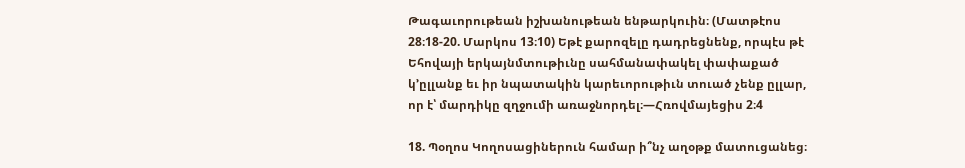Թագաւորութեան իշխանութեան ենթարկուին։ (Մատթէոս 28։18-20. Մարկոս 13։10) Եթէ քարոզելը դադրեցնենք, որպէս թէ Եհովայի երկայնմտութիւնը սահմանափակել փափաքած կ’ըլլանք եւ իր նպատակին կարեւորութիւն տուած չենք ըլլար, որ է՝ մարդիկը զղջումի առաջնորդել։—Հռովմայեցիս 2։4

18. Պօղոս Կողոսացիներուն համար ի՞նչ աղօթք մատուցանեց։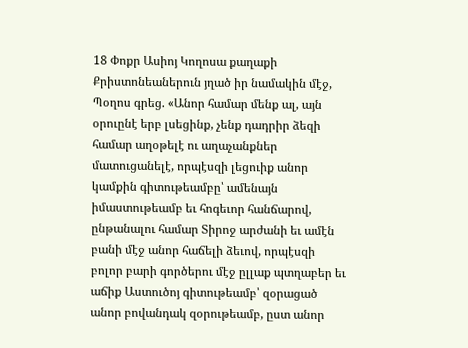18 Փոքր Ասիոյ Կողոսա քաղաքի Քրիստոնեաներուն յղած իր նամակին մէջ, Պօղոս գրեց. «Անոր համար մենք ալ, այն օրուընէ երբ լսեցինք, չենք դադրիր ձեզի համար աղօթելէ ու աղաչանքներ մատուցանելէ, որպէսզի լեցուիք անոր կամքին գիտութեամբը՝ ամենայն իմաստութեամբ եւ հոգեւոր հանճարով, ընթանալու համար Տիրոջ արժանի եւ ամէն բանի մէջ անոր հաճելի ձեւով, որպէսզի բոլոր բարի գործերու մէջ ըլլաք պտղաբեր եւ աճիք Աստուծոյ գիտութեամբ՝ զօրացած անոր բովանդակ զօրութեամբ, ըստ անոր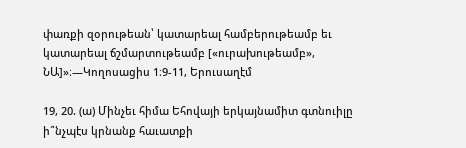փառքի զօրութեան՝ կատարեալ համբերութեամբ եւ կատարեալ ճշմարտութեամբ [«ուրախութեամբ», ՆԱ]»։—Կողոսացիս 1։9-11, Երուսաղէմ

19, 20. (ա) Մինչեւ հիմա Եհովայի երկայնամիտ գտնուիլը ի՞նչպէս կրնանք հաւատքի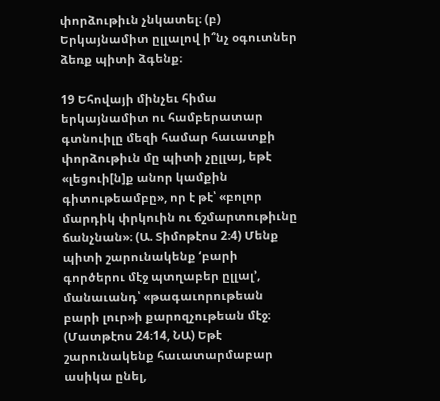փորձութիւն չնկատել։ (բ) Երկայնամիտ ըլլալով ի՞նչ օգուտներ ձեռք պիտի ձգենք։

19 Եհովայի մինչեւ հիմա երկայնամիտ ու համբերատար գտնուիլը մեզի համար հաւատքի փորձութիւն մը պիտի չըլլայ, եթէ «լեցուի[ն]ք անոր կամքին գիտութեամբը», որ է թէ՝ «բոլոր մարդիկ փրկուին ու ճշմարտութիւնը ճանչնան»։ (Ա. Տիմոթէոս 2։4) Մենք պիտի շարունակենք ‘բարի գործերու մէջ պտղաբեր ըլլալ’, մանաւանդ՝ «թագաւորութեան բարի լուր»ի քարոզչութեան մէջ։ (Մատթէոս 24։14, ՆԱ) Եթէ շարունակենք հաւատարմաբար ասիկա ընել,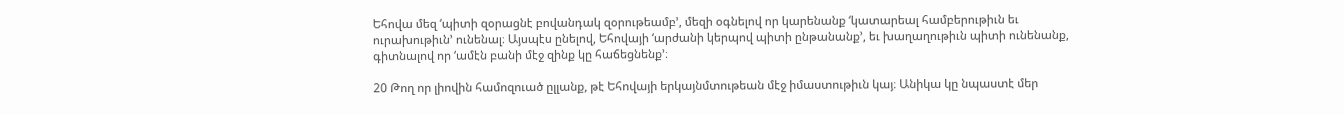Եհովա մեզ ‘պիտի զօրացնէ բովանդակ զօրութեամբ’, մեզի օգնելով որ կարենանք ‘կատարեալ համբերութիւն եւ ուրախութիւն’ ունենալ։ Այսպէս ընելով, Եհովայի ‘արժանի կերպով պիտի ընթանանք’, եւ խաղաղութիւն պիտի ունենանք, գիտնալով որ ‘ամէն բանի մէջ զինք կը հաճեցնենք’։

20 Թող որ լիովին համոզուած ըլլանք, թէ Եհովայի երկայնմտութեան մէջ իմաստութիւն կայ։ Անիկա կը նպաստէ մեր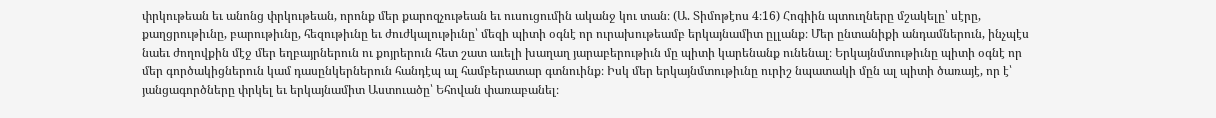փրկութեան եւ անոնց փրկութեան, որոնք մեր քարոզչութեան եւ ուսուցումին ականջ կու տան։ (Ա. Տիմոթէոս 4։16) Հոգիին պտուղները մշակելը՝ սէրը, քաղցրութիւնը, բարութիւնը, հեզութիւնը եւ ժուժկալութիւնը՝ մեզի պիտի օգնէ որ ուրախութեամբ երկայնամիտ ըլլանք։ Մեր ընտանիքի անդամներուն, ինչպէս նաեւ ժողովքին մէջ մեր եղբայրներուն ու քոյրերուն հետ շատ աւելի խաղաղ յարաբերութիւն մը պիտի կարենանք ունենալ։ Երկայնմտութիւնը պիտի օգնէ որ մեր գործակիցներուն կամ դասընկերներուն հանդէպ ալ համբերատար գտնուինք։ Իսկ մեր երկայնմտութիւնը ուրիշ նպատակի մըն ալ պիտի ծառայէ, որ է՝ յանցագործները փրկել եւ երկայնամիտ Աստուածը՝ Եհովան փառաբանել։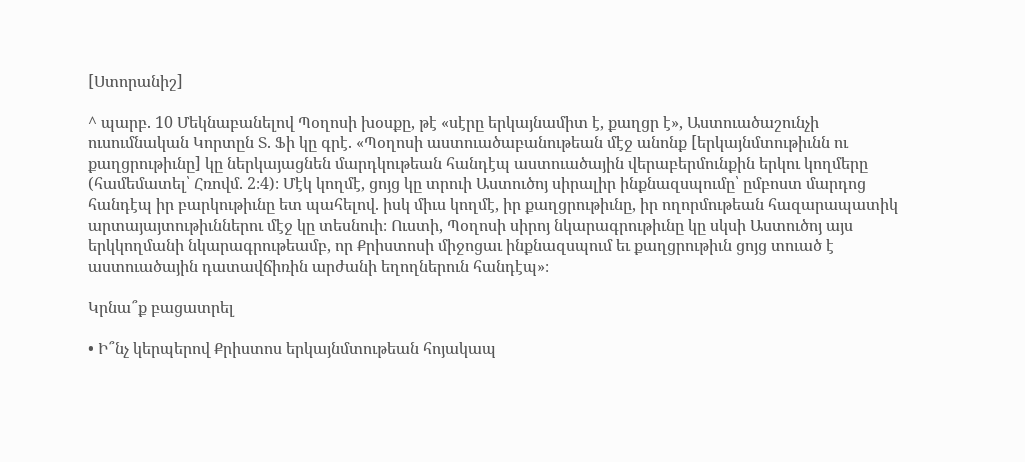[Ստորանիշ]

^ պարբ. 10 Մեկնաբանելով Պօղոսի խօսքը, թէ «սէրը երկայնամիտ է, քաղցր է», Աստուածաշունչի ուսումնական Կորտըն Տ. Ֆի կը գրէ. «Պօղոսի աստուածաբանութեան մէջ անոնք [երկայնմտութիւնն ու քաղցրութիւնը] կը ներկայացնեն մարդկութեան հանդէպ աստուածային վերաբերմունքին երկու կողմերը (համեմատել՝ Հռովմ. 2։4)։ Մէկ կողմէ, ցոյց կը տրուի Աստուծոյ սիրալիր ինքնազսպումը՝ ըմբոստ մարդոց հանդէպ իր բարկութիւնը ետ պահելով. իսկ միւս կողմէ, իր քաղցրութիւնը, իր ողորմութեան հազարապատիկ արտայայտութիւններու մէջ կը տեսնուի։ Ուստի, Պօղոսի սիրոյ նկարագրութիւնը կը սկսի Աստուծոյ այս երկկողմանի նկարագրութեամբ, որ Քրիստոսի միջոցաւ ինքնազսպում եւ քաղցրութիւն ցոյց տուած է աստուածային դատավճիռին արժանի եղողներուն հանդէպ»։

Կրնա՞ք բացատրել

• Ի՞նչ կերպերով Քրիստոս երկայնմտութեան հոյակապ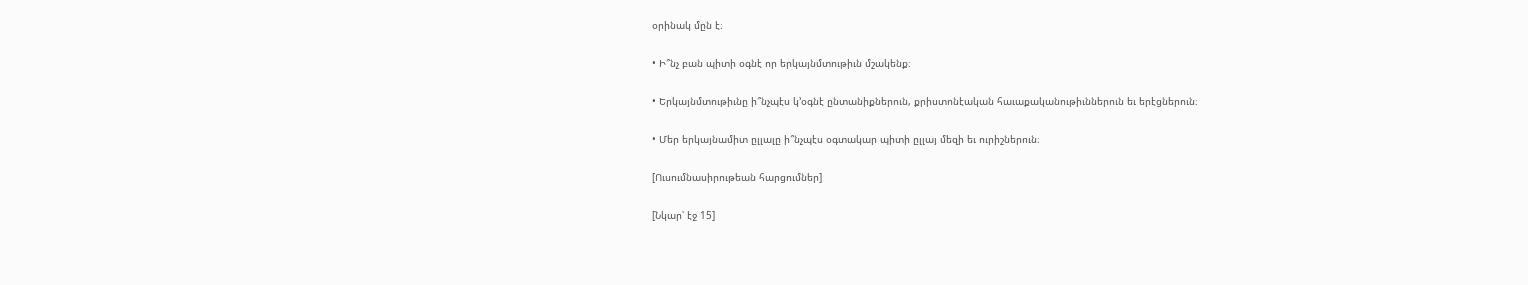օրինակ մըն է։

• Ի՞նչ բան պիտի օգնէ որ երկայնմտութիւն մշակենք։

• Երկայնմտութիւնը ի՞նչպէս կ’օգնէ ընտանիքներուն, քրիստոնէական հաւաքականութիւններուն եւ երէցներուն։

• Մեր երկայնամիտ ըլլալը ի՞նչպէս օգտակար պիտի ըլլայ մեզի եւ ուրիշներուն։

[Ուսումնասիրութեան հարցումներ]

[Նկար՝ էջ 15]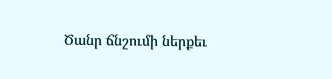Ծանր ճնշումի ներքեւ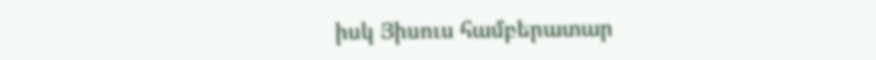իսկ Յիսուս համբերատար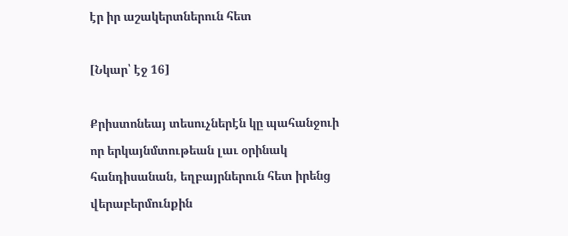էր իր աշակերտներուն հետ

[Նկար՝ էջ 16]

Քրիստոնեայ տեսուչներէն կը պահանջուի որ երկայնմտութեան լաւ օրինակ հանդիսանան, եղբայրներուն հետ իրենց վերաբերմունքին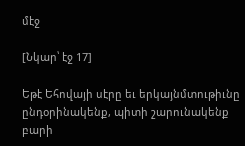մէջ

[Նկար՝ էջ 17]

Եթէ Եհովայի սէրը եւ երկայնմտութիւնը ընդօրինակենք, պիտի շարունակենք բարի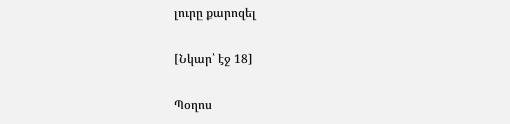լուրը քարոզել

[Նկար՝ էջ 18]

Պօղոս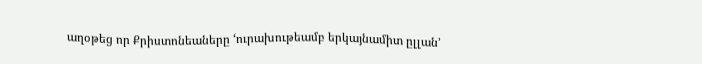աղօթեց որ Քրիստոնեաները ‘ուրախութեամբ երկայնամիտ ըլլան’